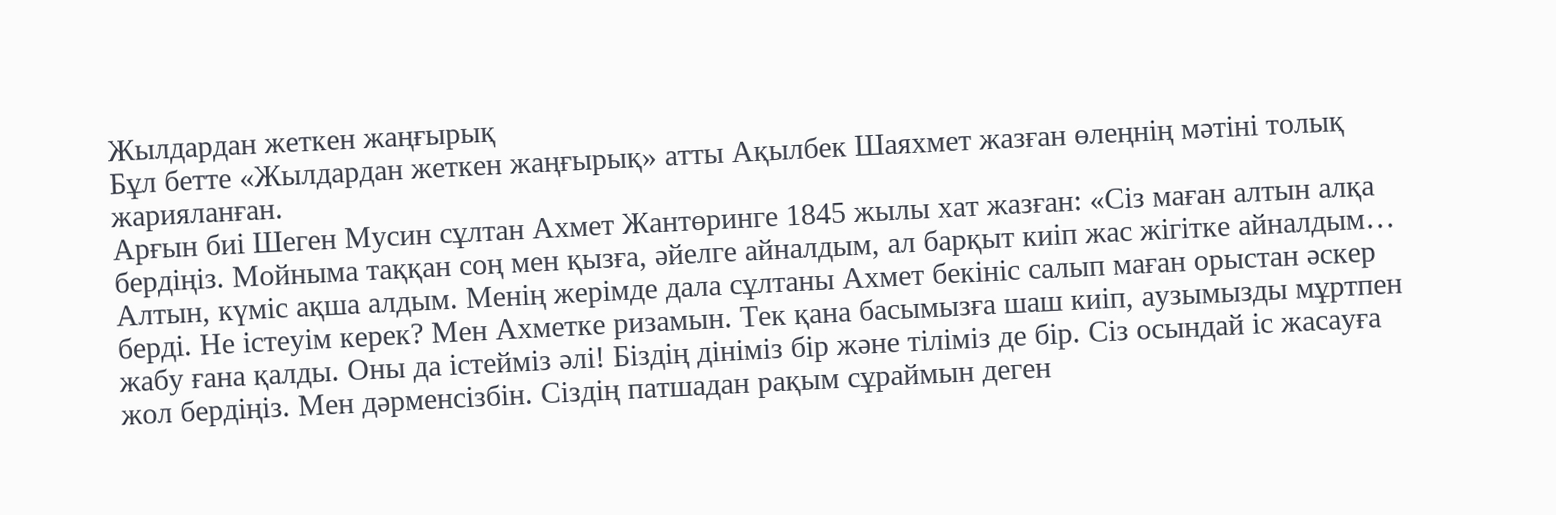Жылдардан жеткен жаңғырық
Бұл бетте «Жылдардан жеткен жаңғырық» атты Ақылбек Шаяхмет жазған өлеңнің мәтіні толық жарияланған.
Арғын биі Шеген Мусин сұлтан Ахмет Жантөринге 1845 жылы хат жазған: «Сіз маған алтын алқа бердіңіз. Мойныма таққан соң мен қызға, әйелге айналдым, ал барқыт киіп жас жігітке айналдым… Алтын, күміс ақша алдым. Менің жерімде дала сұлтаны Ахмет бекініс салып маған орыстан әскер берді. Не істеуім керек? Мен Ахметке ризамын. Тек қана басымызға шаш киіп, аузымызды мұртпен жабу ғана қалды. Оны да істейміз әлі! Біздің дініміз бір және тіліміз де бір. Сіз осындай іс жасауға жол бердіңіз. Мен дәрменсізбін. Сіздің патшадан рақым сұраймын деген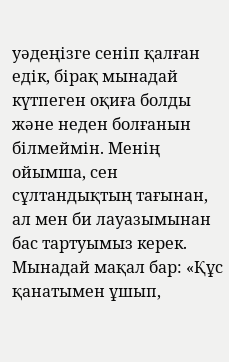уәдеңізге сеніп қалған едік, бірақ мынадай күтпеген оқиға болды және неден болғанын білмеймін. Менің ойымша, сен сұлтандықтың тағынан, ал мен би лауазымынан бас тартуымыз керек. Мынадай мақал бар: «Құс қанатымен ұшып,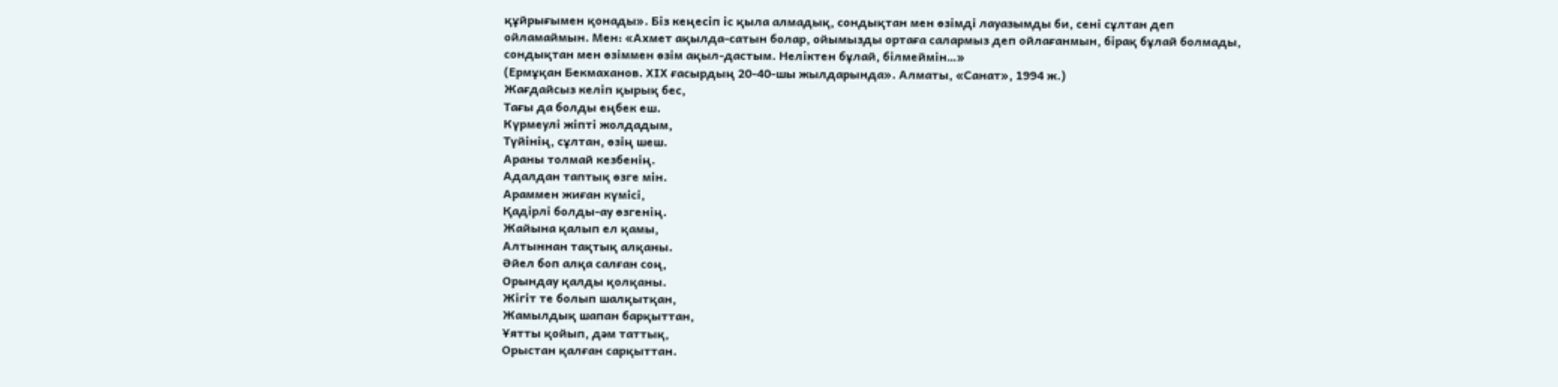құйрығымен қонады». Біз кеңесіп іс қыла алмадық, сондықтан мен өзімді лауазымды би, сені сұлтан деп ойламаймын. Мен: «Ахмет ақылда-сатын болар, ойымызды ортаға салармыз деп ойлағанмын, бірақ бұлай болмады, сондықтан мен өзіммен өзім ақыл-дастым. Неліктен бұлай, білмеймін…»
(Ермұқан Бекмаханов. ХІХ ғасырдың 20-40-шы жылдарында». Алматы, «Санат», 1994 ж.)
Жағдайсыз келіп қырық бес,
Тағы да болды еңбек еш.
Күрмеулі жіпті жолдадым,
Түйінің, сұлтан, өзің шеш.
Араны толмай кезбенің.
Адалдан таптық өзге мін.
Араммен жиған күмісі,
Қадірлі болды-ау өзгенің.
Жайына қалып ел қамы,
Алтыннан тақтық алқаны.
Әйел боп алқа салған соң,
Орындау қалды қолқаны.
Жігіт те болып шалқытқан,
Жамылдық шапан барқыттан,
Ұятты қойып, дәм таттық,
Орыстан қалған сарқыттан.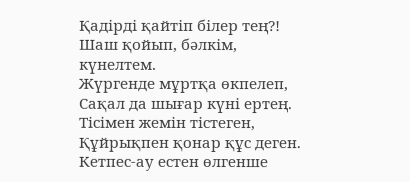Қадірді қайтіп білер тең?!
Шаш қойып, бәлкім, күнелтем.
Жүргенде мұртқа өкпелеп,
Сақал да шығар күні ертең.
Тісімен жемін тістеген,
Құйрықпен қонар құс деген.
Кетпес-ау естен өлгенше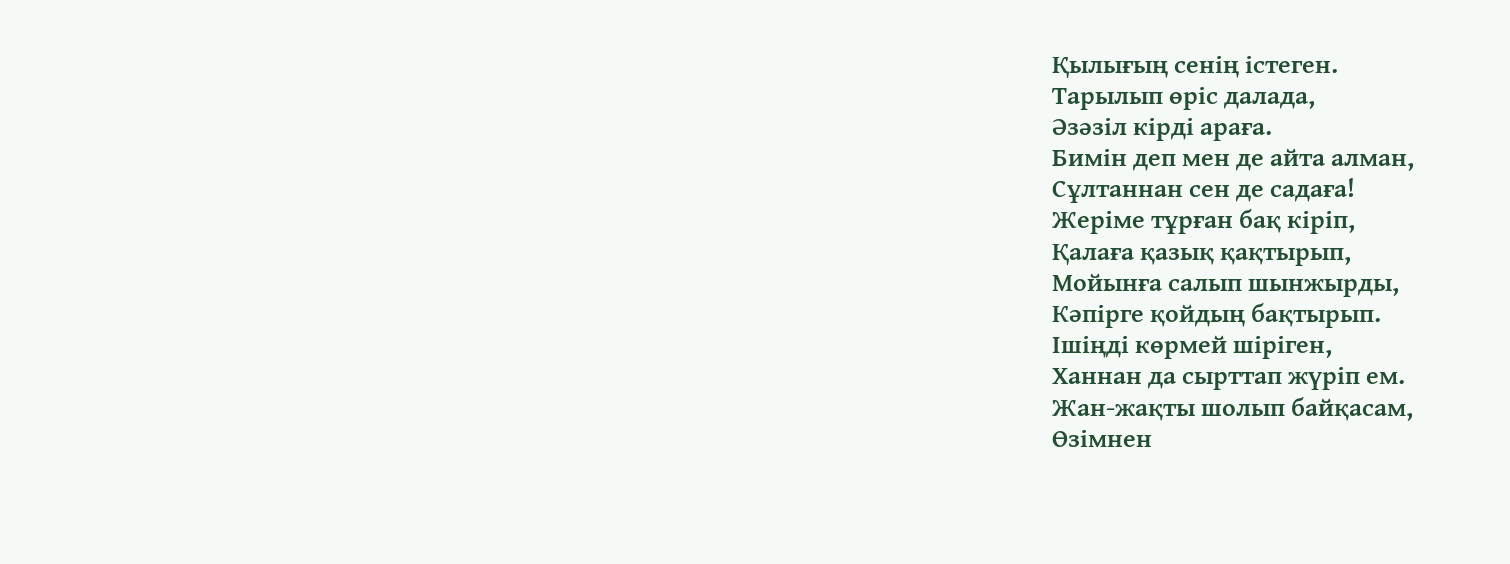Қылығың сенің істеген.
Тарылып өріс далада,
Әзәзіл кірді араға.
Бимін деп мен де айта алман,
Сұлтаннан сен де садаға!
Жеріме тұрған бақ кіріп,
Қалаға қазық қақтырып,
Мойынға салып шынжырды,
Кәпірге қойдың бақтырып.
Ішіңді көрмей шіріген,
Ханнан да сырттап жүріп ем.
Жан-жақты шолып байқасам,
Өзімнен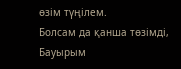өзім түңілем.
Болсам да қанша төзімді,
Бауырым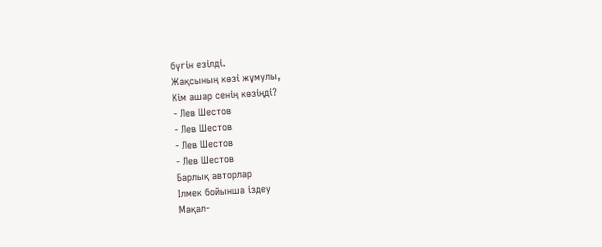бүгін езілді.
Жақсының көзі жұмулы,
Кім ашар сенің көзіңді?
- Лев Шестов
- Лев Шестов
- Лев Шестов
- Лев Шестов
Барлық авторлар
Ілмек бойынша іздеу
Мақал-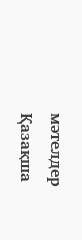мәтелдер
Қазақша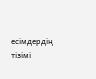есімдердің тізімі